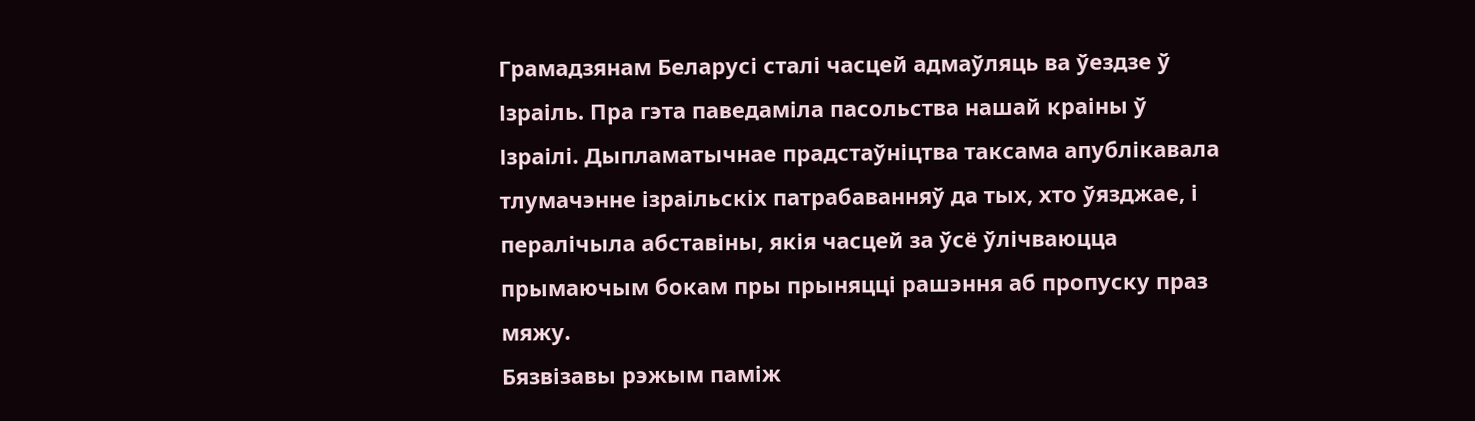Грамадзянам Беларусі сталі часцей адмаўляць ва ўездзе ў Ізраіль. Пра гэта паведаміла пасольства нашай краіны ў Ізраілі. Дыпламатычнае прадстаўніцтва таксама апублікавала тлумачэнне ізраільскіх патрабаванняў да тых, хто ўязджае, і пералічыла абставіны, якія часцей за ўсё ўлічваюцца прымаючым бокам пры прыняцці рашэння аб пропуску праз мяжу.
Бязвізавы рэжым паміж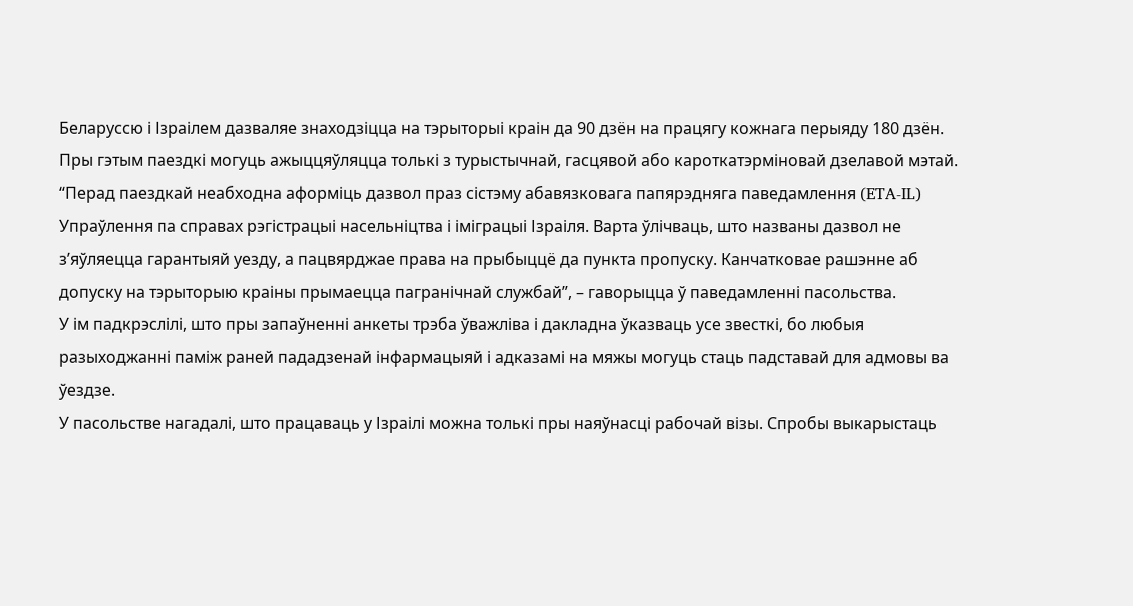Беларуссю і Ізраілем дазваляе знаходзіцца на тэрыторыі краін да 90 дзён на працягу кожнага перыяду 180 дзён. Пры гэтым паездкі могуць ажыццяўляцца толькі з турыстычнай, гасцявой або кароткатэрміновай дзелавой мэтай.
“Перад паездкай неабходна аформіць дазвол праз сістэму абавязковага папярэдняга паведамлення (ETA-IL) Упраўлення па справах рэгістрацыі насельніцтва і іміграцыі Ізраіля. Варта ўлічваць, што названы дазвол не з’яўляецца гарантыяй уезду, а пацвярджае права на прыбыццё да пункта пропуску. Канчатковае рашэнне аб допуску на тэрыторыю краіны прымаецца пагранічнай службай”, – гаворыцца ў паведамленні пасольства.
У ім падкрэслілі, што пры запаўненні анкеты трэба ўважліва і дакладна ўказваць усе звесткі, бо любыя разыходжанні паміж раней пададзенай інфармацыяй і адказамі на мяжы могуць стаць падставай для адмовы ва ўездзе.
У пасольстве нагадалі, што працаваць у Ізраілі можна толькі пры наяўнасці рабочай візы. Спробы выкарыстаць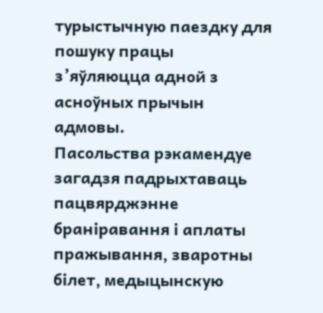турыстычную паездку для пошуку працы з’яўляюцца адной з асноўных прычын адмовы.
Пасольства рэкамендуе загадзя падрыхтаваць пацвярджэнне браніравання і аплаты пражывання, зваротны білет, медыцынскую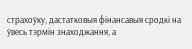страхоўку, дастатковыя фінансавыя сродкі на ўвесь тэрмін знаходжання, а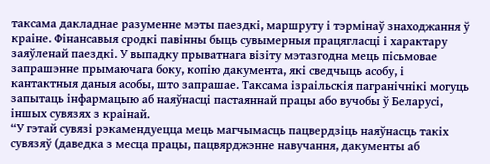таксама дакладнае разуменне мэты паездкі, маршруту і тэрмінаў знаходжання ў краіне. Фінансавыя сродкі павінны быць сувымерныя працягласці і характару заяўленай паездкі. У выпадку прыватнага візіту мэтазгодна мець пісьмовае запрашэнне прымаючага боку, копію дакумента, які сведчыць асобу, і кантактныя даныя асобы, што запрашае. Таксама ізраільскія пагранічнікі могуць запытаць інфармацыю аб наяўнасці пастаяннай працы або вучобы ў Беларусі, іншых сувязях з краінай.
“У гэтай сувязі рэкамендуецца мець магчымасць пацвердзіць наяўнасць такіх сувязяў (даведка з месца працы, пацвярджэнне навучання, дакументы аб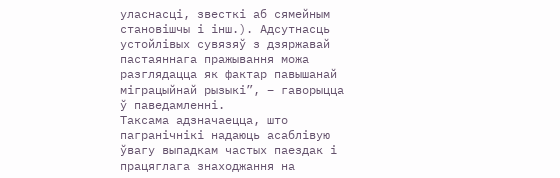уласнасці, звесткі аб сямейным становішчы і інш.). Адсутнасць устойлівых сувязяў з дзяржавай пастаяннага пражывання можа разглядацца як фактар павышанай міграцыйнай рызыкі”, – гаворыцца ў паведамленні.
Таксама адзначаецца, што пагранічнікі надаюць асаблівую ўвагу выпадкам частых паездак і працяглага знаходжання на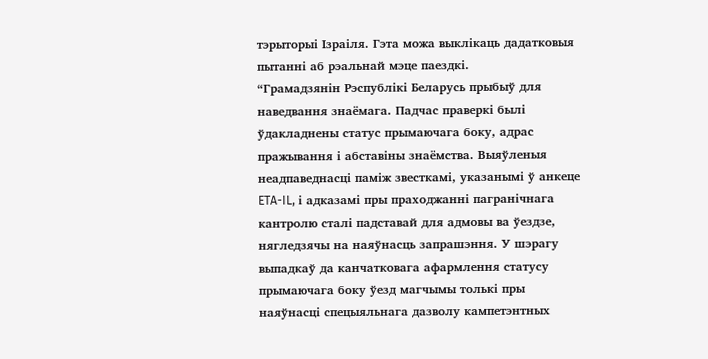тэрыторыі Ізраіля. Гэта можа выклікаць дадатковыя пытанні аб рэальнай мэце паездкі.
“Грамадзянін Рэспублікі Беларусь прыбыў для наведвання знаёмага. Падчас праверкі былі ўдакладнены статус прымаючага боку, адрас пражывання і абставіны знаёмства. Выяўленыя неадпаведнасці паміж звесткамі, указанымі ў анкеце ETA-IL, і адказамі пры праходжанні пагранічнага кантролю сталі падставай для адмовы ва ўездзе, нягледзячы на наяўнасць запрашэння. У шэрагу выпадкаў да канчатковага афармлення статусу прымаючага боку ўезд магчымы толькі пры наяўнасці спецыяльнага дазволу кампетэнтных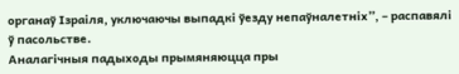органаў Ізраіля, уключаючы выпадкі ўезду непаўналетніх”, – распавялі ў пасольстве.
Аналагічныя падыходы прымяняюцца пры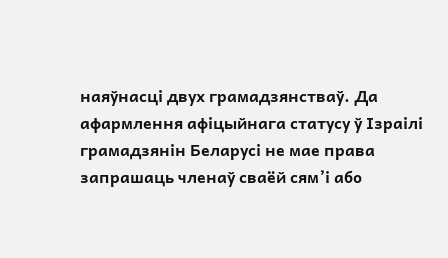наяўнасці двух грамадзянстваў. Да афармлення афіцыйнага статусу ў Ізраілі грамадзянін Беларусі не мае права запрашаць членаў сваёй сям’і або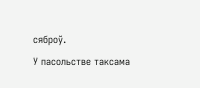сяброў.
У пасольстве таксама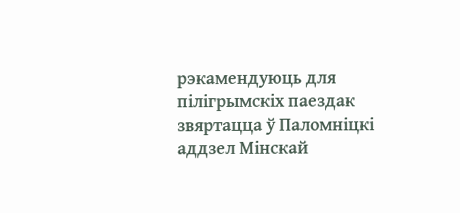рэкамендуюць для пілігрымскіх паездак звяртацца ў Паломніцкі аддзел Мінскай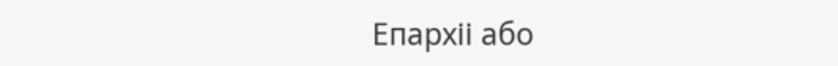Епархіі або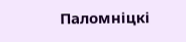Паломніцкі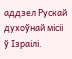аддзел Рускай духоўнай місіі ў Ізраілі.